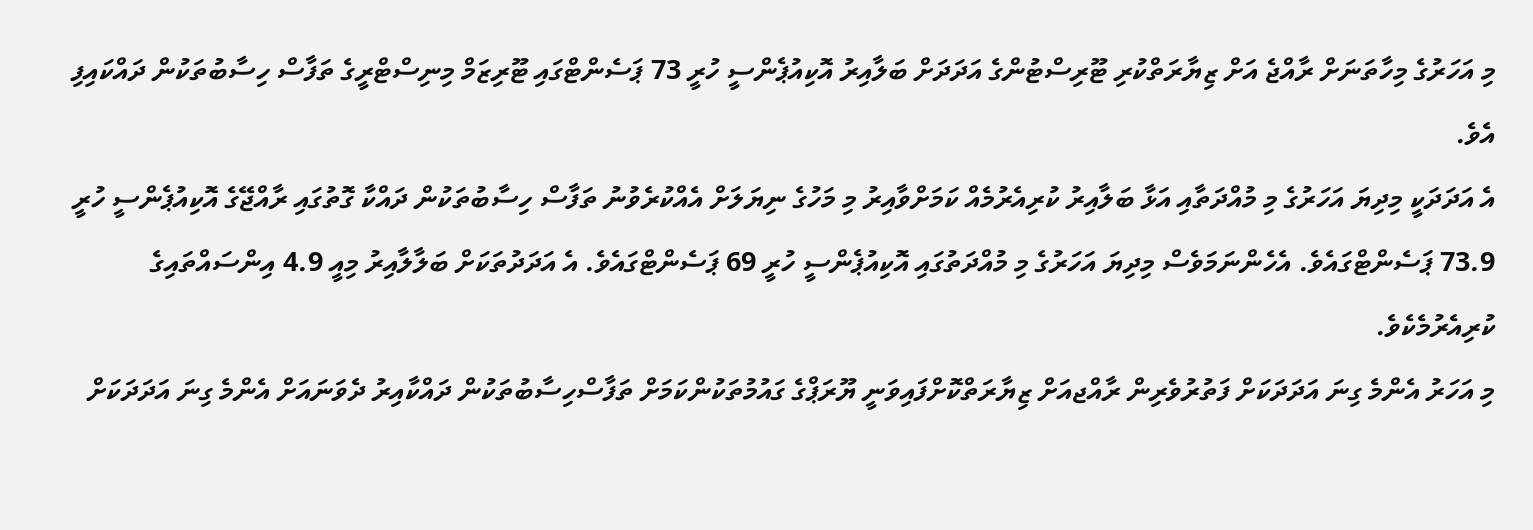މި އަހަރުގެ މިހާތަނަށް ރާއްޖެ އަށް ޒިޔާރަތްކުރި ޓޫރިސްޓުންގެ އަދަދަށް ބަލާއިރު އޮކިއުޕެންސީ ހުރީ 73 ޕަސެންޓްގައި ޓޫރިޒަމް މިނިސްޓްރީގެ ތަފާސް ހިސާބުތަކުން ދައްކައިފި އެވެ.
އެ އަދަދަކީ މިދިޔަ އަހަރުގެ މި މުއްދަތާއި އަޅާ ބަލާއިރު ކުރިއެރުމެއް ކަމަށްވާއިރު މި މަހުގެ ނިޔަލަށް އެއްކުރެވުނު ތަފާސް ހިސާބުތަކުން ދައްކާ ގޮތުގައި ރާއްޖޭގެ އޮކިއުޕެންސީ ހުރީ 73.9 ޕަސެންޓްގައެވެ. އެހެންނަމަވެސް މިދިޔަ އަހަރުގެ މި މުއްދަތުގައި އޮކިއުޕެންސީ ހުރީ 69 ޕަސެންޓްގައެވެ. އެ އަދަދުތަކަށް ބަލާލާއިރު މިއީ 4.9 އިންސައްތައިގެ ކުރިއެރުމެކެވެ.
މި އަހަރު އެންމެ ގިނަ އަދަދަކަށް ފަތުރުވެރިން ރާއްޖއަށް ޒިޔާރަތްކޮށްފައިވަނީ ޔޫރަޕްގެ ގައުމުތަކުންކަމަށް ތަފާސްހިސާބުތަކުން ދައްކާއިރު ދެވަނައަށް އެންމެ ގިނަ އަދަދަކަށް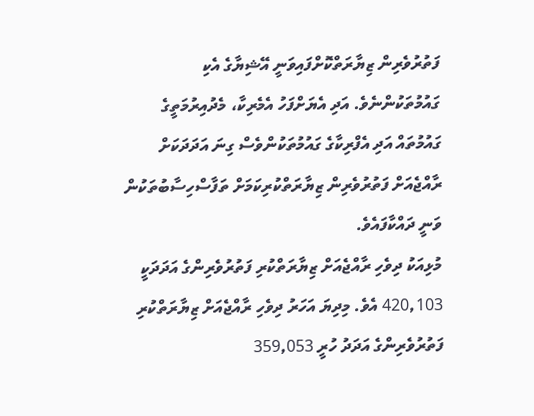ފަތުރުވެރިން ޒިޔާރަތްކޮށްފައިވަނީ އޭޝިޔާގެ އެކި ގައުމުތަކުންނެވެ. އަދި އެޔަށްފަހު އެމެރިކާ، މެދުއިރުމަތީގެ ގައުމުތައް އަދި އެފްރިކާގެ ގައުމުތަކުންވެސް ގިނަ އަދަދަކަށް ރާއްޖެއަށް ފަތުރުވެރިން ޒިޔާރަތްކުރިކަމަށް ތަފާސްހިސާބުތަކުން ވަނީ ދައްކާފައެވެ.
މުޅިއަކު ދިވެހި ރާއްޖެއަށް ޒިޔާރަތްކުރި ފަތުރުވެރިންގެ އަދަދަކީ 420,103 އެވެ. މިދިޔަ އަހަރު ދިވެހި ރާއްޖެއަށް ޒިޔާރަތްކުރި ފަތުރުވެރިންގެ އަދަދު ހުރީ 359,053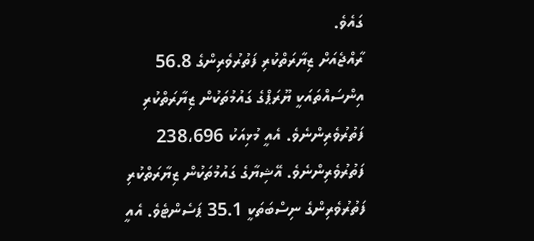ގައެވެ.
ރާއްޖެއަށް ޒިޔާރަތްކުރި ފަތުރުވެރިންގެ 56.8 އިންސައްތައަކީ ޔޫރަޕްގެ ގައުމުތަކުން ޒިޔާރަތްކުރި ފަތުރުވެރިންނެވެ. އެއީ މުޅިއަކު 238،696 ފަތުރުވެރިންނެވެ. އޭޝިޔާގެ ގައުމުތަކުން ޒިޔާރަތްކުރި ފަތުރުވެރިންގެ ނިސްބަތަކީ 35.1 ޕަސެންޓެވެ. އެއީ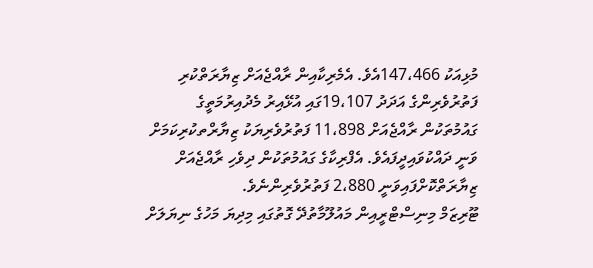މުޅިއަކު 147،466އެވެ. އެމެރިކާއިން ރާއްޖެއަށް ޒިޔާރަތްކުރި ފަތުރުވެރިންގެ އަދަދު 19،107ގައި އުޅޭއިރު މެދުއިރުމަތީގެ ގައުމުތަކުން ރާއްޖެއަށް 11،898 ފަތުރުވެރިޔަކު ޒިޔާރްތކުރިކަމަށް ވަނީ ދައްކުވައިދީފައެވެ. އެފްރިކާގެ ގައުމުތަކުން ދިވެހި ރާއްޖެއަށް ޒިޔާރަތްކޮށްފައިވަނީ 2،880 ފަތުރުވެރިންނެވެ.
ޓޫރިޒަމް މިނިސްޓްރީއިން މައުލޫމާތުދޭ ގޮތުގައި މިދިޔަ މަހުގެ ނިޔަލަށް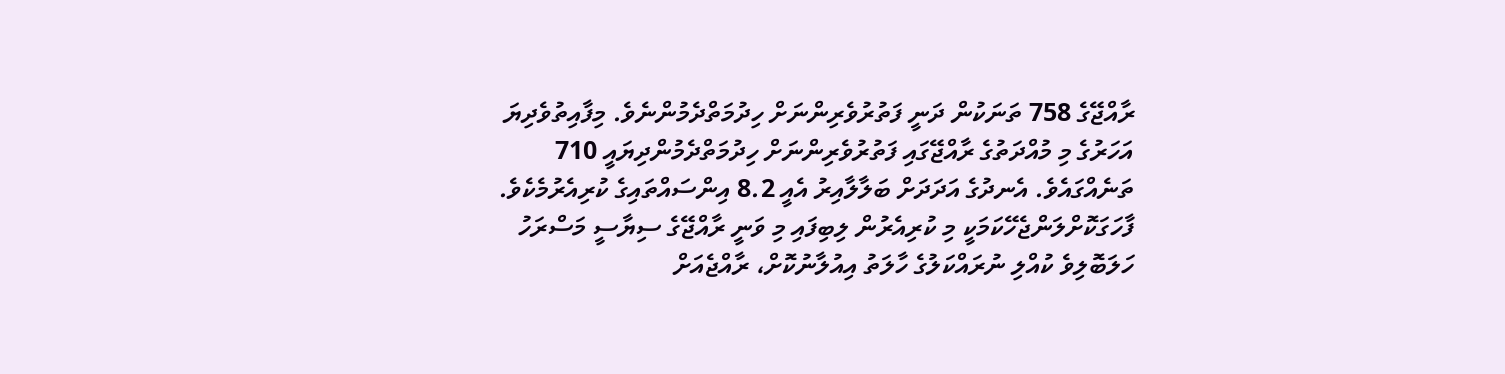ރާއްޖޭގެ 758 ތަނަކުން ދަނީ ފަތުރުވެރިންނަށް ހިދުމަތްދެމުންނެވެ. މިފާއިތުވެދިޔަ އަހަރުގެ މި މުއްދަތުގެ ރާއްޖޭގައި ފަތުރުވެރިންނަށް ހިދުމަތްދެމުންދިޔައީ 710 ތަނެއްގައެވެ. އެނދުގެ އަދަދަށް ބަލާލާއިރު އެއީ 8.2 އިންސައްތައިގެ ކުރިއެރުމެކެވެ.
ފާހަގަކޮށްލަންޖެހޭކަމަކީ މި ކުރިއެރުން ލިބިފައި މި ވަނީ ރާއްޖޭގެ ސިޔާސީ މަސްރަހު ހަލަބޮލިވެ ކުއްލި ނުރައްކަލުގެ ހާލަތު އިއުލާނުކޮށް، ރާއްޖެއަށް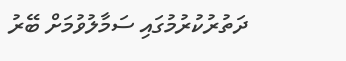ދަތުރުކުރުމުގައި ސަމާލުވުމަށް ބޭރު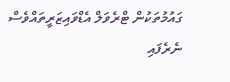ގައުމުތަކުން ޓްރެވަލް އެޑްވައިޒަރީތައްވެސް ނެރެފައި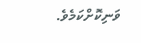ވަނިކޮށްކަމެވެ.